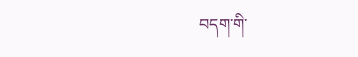བདག་གི་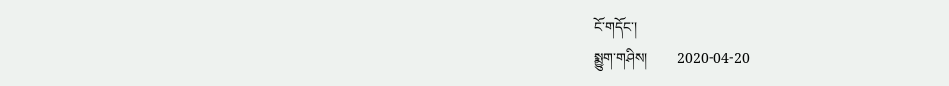ངོ་གདོང་།
སྨྱུག་གཤིས།        2020-04-20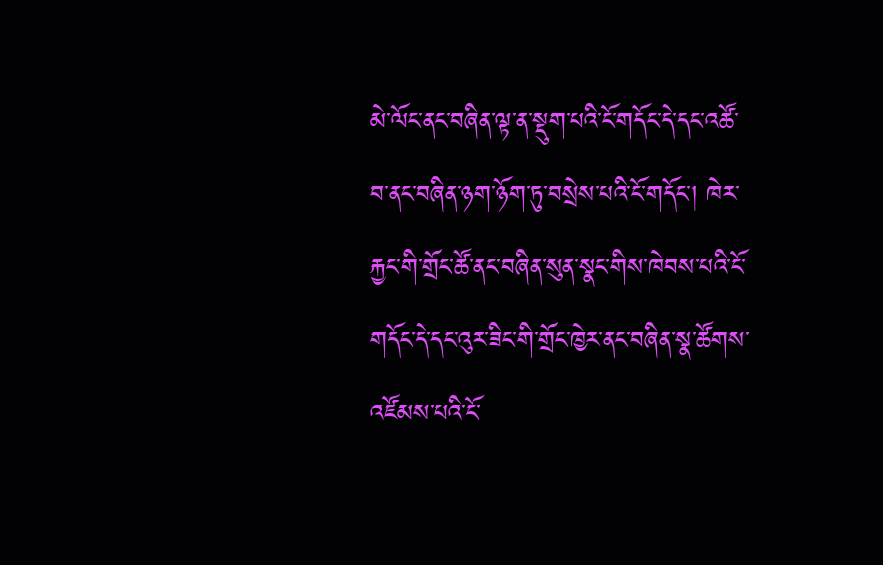མེ་ལོང་ནང་བཞིན་ལྟ་ན་སྡུག་པའི་ངོ་གདོང་དེ་དང་འཚོ་བ་ནང་བཞིན་ཉག་ཉོག་ཏུ་བསྲེས་པའི་ངོ་གདོང་། ཁེར་རྐྱང་གི་གྲོང་ཚོ་ནང་བཞིན་སུན་སྣང་གིས་ཁེབས་པའི་ངོ་གདོང་དེ་དང་འུར་ཟིང་གི་གྲོང་ཁྱེར་ནང་བཞིན་སྣ་ཚོགས་འཛོམས་པའི་ངོ་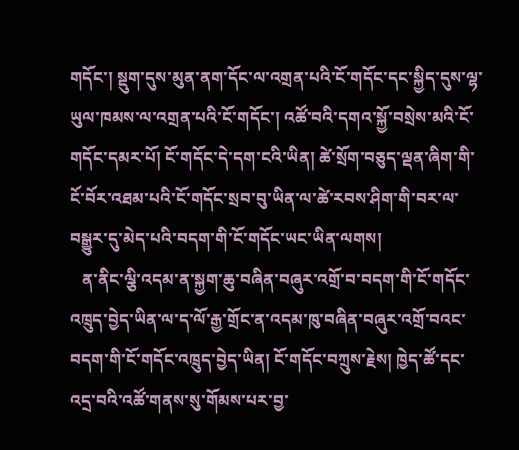གདོང་། སྡུག་དུས་མུན་ནག་དོང་ལ་འགྲན་པའི་ངོ་གདོང་དང་སྐྱིད་དུས་ལྷ་ཡུལ་ཁམས་ལ་འགྲན་པའི་ངོ་གདོང་། འཚོ་བའི་དགའ་སྐྱོ་བསྲེས་མའི་ངོ་གདོང་དམར་པོ། ངོ་གདོང་དེ་དག་ངའི་ཡིན། ཚེ་སྲོག་བཅུད་ལྡན་ཞིག་གི་ངོ་བོར་འཐམ་པའི་ངོ་གདོང་སྲབ་བུ་ཡིན་ལ་ཚེ་རབས་ཤིག་གི་བར་ལ་བསྒྱུར་དུ་མེད་པའི་བདག་གི་ངོ་གདོང་ཡང་ཡིན་ལགས།
   ན་ནིང་ལྕི་འདམ་ན་སྐྱག་ཆུ་བཞིན་བཞུར་འགྲོ་བ་བདག་གི་ངོ་གདོང་འཁྲུད་བྱེད་ཡིན་ལ་ད་ལོ་རྒྱ་གྲོང་ན་འདམ་ཁུ་བཞིན་བཞུར་འགྲོ་བའང་བདག་གི་ངོ་གདོང་འཁྲུད་བྱེད་ཡིན། ངོ་གདོང་བཀྲུས་རྗེས། ཁྱེད་ཚོ་དང་འདྲ་བའི་འཚོ་གནས་སུ་གོམས་པར་བྱ་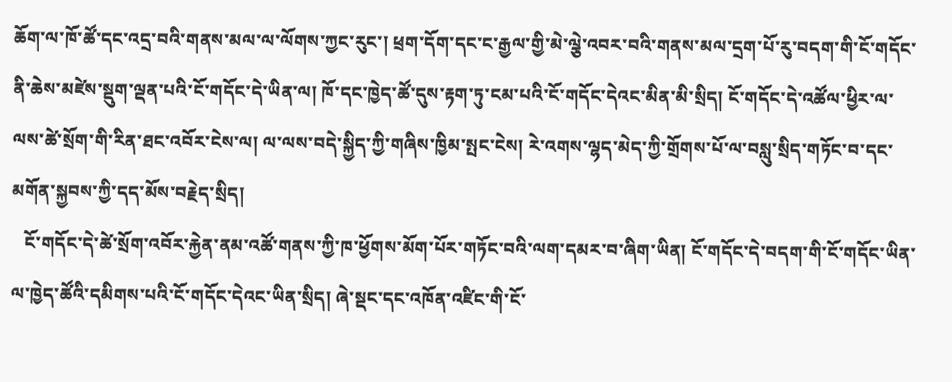ཆོག་ལ་ཁོ་ཚོ་དང་འདྲ་བའི་གནས་མལ་ལ་ལོགས་ཀྱང་རུང་། ཕྲག་དོག་དང་ང་རྒྱལ་གྱི་མེ་ལྕེ་འབར་བའི་གནས་མལ་དྲག་པོ་རུ་བདག་གི་ངོ་གདོང་ནི་ཆེས་མཛེས་སྡུག་ལྡན་པའི་ངོ་གདོང་དེ་ཡིན་ལ། ཁོ་དང་ཁྱེད་ཚོ་དུས་རྟག་ཏུ་ངམ་པའི་ངོ་གདོང་དེའང་མིན་མི་སྲིད། ངོ་གདོང་དེ་འཚོལ་ཕྱིར་ལ་ལས་ཚེ་སྲོག་གི་རིན་ཐང་འབོར་ངེས་ལ། ལ་ལས་བདེ་སྐྱིད་ཀྱི་གཞིས་ཁྱིམ་སྤང་ངེས། རེ་འགས་ལྷད་མེད་ཀྱི་གྲོགས་པོ་ལ་བསླུ་སྲིད་གཏོང་བ་དང་མགོན་སྐྱབས་ཀྱི་དད་མོས་བརྗེད་སྲིད།
   ངོ་གདོང་དེ་ཚེ་སྲོག་འབོར་རྐྱེན་ནམ་འཚོ་གནས་ཀྱི་ཁ་ཕྱོགས་མོག་པོར་གཏོང་བའི་ལག་དམར་བ་ཞིག་ཡིན། ངོ་གདོང་དེ་བདག་གི་ངོ་གདོང་ཡིན་ལ་ཁྱེད་ཚོའི་དམིགས་པའི་ངོ་གདོང་དེའང་ཡིན་སྲིད། ཞེ་སྡང་དང་འཁོན་འཛིང་གི་ངོ་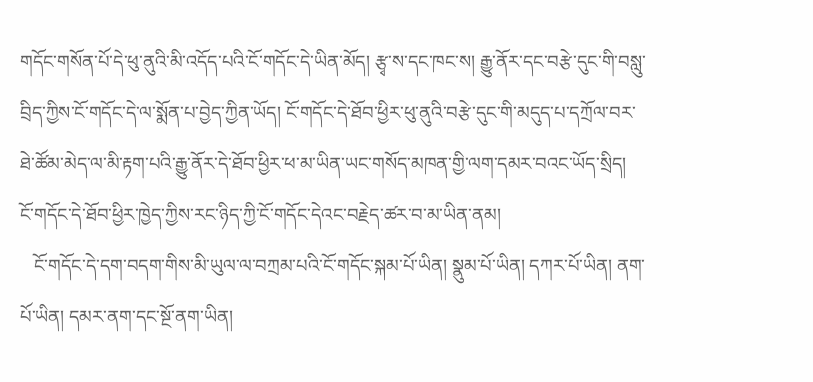གདོང་གསོན་པོ་དེ་ཕུ་ནུའི་མི་འདོད་པའི་ངོ་གདོང་དེ་ཡིན་མོད། རྩྭ་ས་དང་ཁང་ས། རྒྱུ་ནོར་དང་བརྩེ་དུང་གི་བསླུ་བྲིད་ཀྱིས་ངོ་གདོང་དེ་ལ་སྨོན་པ་བྱེད་ཀྱིན་ཡོད། ངོ་གདོང་དེ་ཐོབ་ཕྱིར་ཕུ་ནུའི་བརྩེ་དུང་གི་མདུད་པ་དཀྲོལ་བར་ཐེ་ཚོམ་མེད་ལ་མི་རྟག་པའི་རྒྱུ་ནོར་དེ་ཐོབ་ཕྱིར་ཕ་མ་ཡིན་ཡང་གསོད་མཁན་གྱི་ལག་དམར་བའང་ཡོད་སྲིད། ངོ་གདོང་དེ་ཐོབ་ཕྱིར་ཁྱེད་ཀྱིས་རང་ཉིད་ཀྱི་ངོ་གདོང་དེའང་བརྗེད་ཚར་བ་མ་ཡིན་ནམ།
   ངོ་གདོང་དེ་དག་བདག་གིས་མི་ཡུལ་ལ་བཀྲམ་པའི་ངོ་གདོང་སྐམ་པོ་ཡིན། སྣུམ་པོ་ཡིན། དཀར་པོ་ཡིན། ནག་པོ་ཡིན། དམར་ནག་དང་སྔོ་ནག་ཡིན།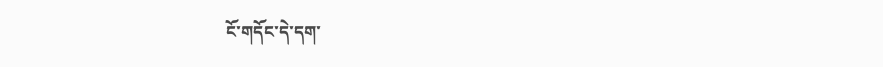ངོ་གདོང་དེ་དག་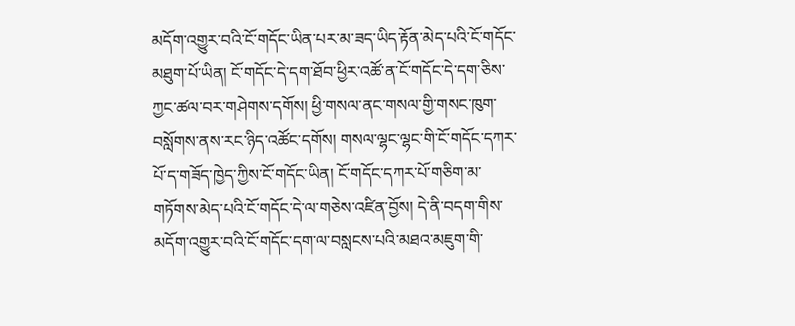མདོག་འགྱུར་བའི་ངོ་གདོང་ཡིན་པར་མ་ཟད་ཡིད་རྟོན་མེད་པའི་ངོ་གདོང་མཐུག་པོ་ཡིན། ངོ་གདོང་དེ་དག་ཐོབ་ཕྱིར་འཚོ་ན་ངོ་གདོང་དེ་དག་ཅིས་ཀྱང་ཚལ་བར་གཤེགས་དགོས། ཕྱི་གསལ་ནང་གསལ་གྱི་གསང་ཁུག་བསློགས་ནས་རང་ཉིད་འཚོང་དགོས། གསལ་ལྷང་ལྷང་གི་ངོ་གདོང་དཀར་པོ་ད་གཟོད་ཁྱེད་ཀྱིས་ངོ་གདོང་ཡིན། ངོ་གདོང་དཀར་པོ་གཅིག་མ་གཏོགས་མེད་པའི་ངོ་གདོང་དེ་ལ་གཅེས་འཛིན་བྱོས། དེ་ནི་བདག་གིས་མདོག་འགྱུར་བའི་ངོ་གདོང་དག་ལ་བསླངས་པའི་མཐའ་མཇུག་གི་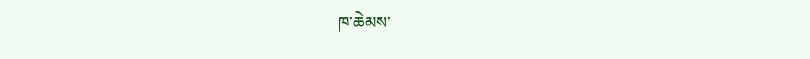ཁ་ཆེམས་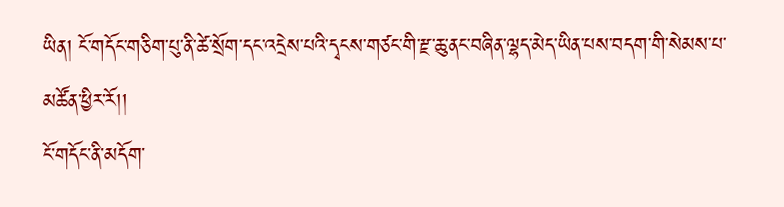ཡིན། ངོ་གདོང་གཅིག་པུ་ནི་ཚེ་སྲོག་དང་འདྲེས་པའི་དྭངས་གཙང་གི་རྫ་ཆུ་ནང་བཞིན་ལྷད་མེད་ཡིན་པས་བདག་གི་སེམས་པ་མཚོན་ཕྱིར་རོ།།
ངོ་གདོང་ནི་མདོག་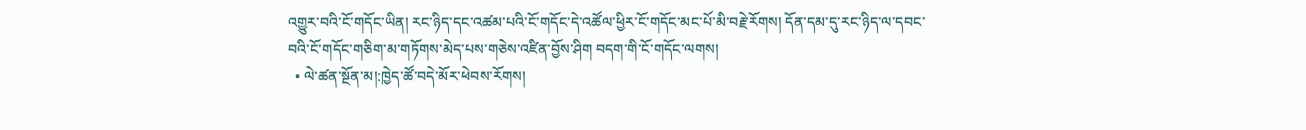འགྱུར་བའི་ངོ་གདོང་ཡིན། རང་ཉིད་དང་འཚམ་པའི་ངོ་གདོང་དེ་འཚོལ་ཕྱིར་ངོ་གདོང་མང་པོ་མི་བརྗེ་རོགས། དོན་དམ་དུ་རང་ཉིད་ལ་དབང་བའི་ངོ་གདོང་གཅིག་མ་གཏོགས་མེད་པས་གཅེས་འཛིན་བྱོས་ཤིག བདག་གི་ངོ་གདོང་ལགས།
  • ལེ་ཚན་སྔོན་མ།:ཁྱེད་ཚོ་བདེ་མོར་ཕེབས་རོགས།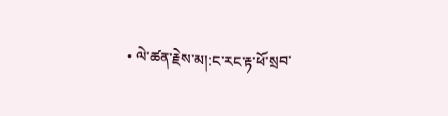• ལེ་ཚན་རྗེས་མ།:ང་རང་རྟ་ཕོ་སྲབ་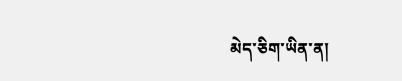མེད་ཅིག་ཡིན་ན།